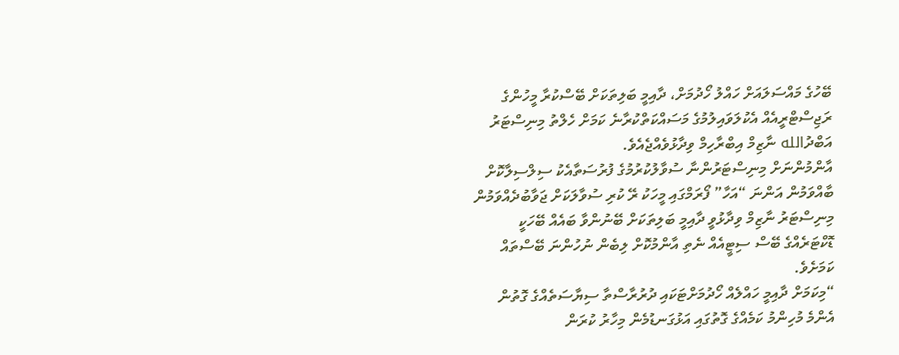ބޭހުގެ މައްސަލައަށް ހައްލު ހޯދުމަށް، ދާއިމީ ބަލިތަކަށް ބޭސްކުރާ މީހުންގެ ރަޖިސްޓްރީއެއް އެކުލަވައިލުމުގެ މަސައްކަތްކުރާނެ ކަމަށް ހެލްތު މިނިސްޓަރު އަބްދުالله ނާޒިމް އިބްރާހިމް ވިދާޅުވެއްޖެއެވެ.
އާންމުންނަށް މިނިސްޓަރުންނާ ސުވާލުކުރުމުގެ ފުރުސަތާއެކު ސިލްސިލާކޮށް ބާއްވަމުން އަންނަ “އަހާ” ފޯރަމްގައި މީހަކު ރޭ ކުރި ސުވާލަކަށް ޖަވާބުދެއްވަމުން މިނިސްޓަރު ނާޒިމް ވިދާޅުވީ ދާއިމީ ބަލިތަކަށް ބޭނުންވާ ބައެއް ބޭހަކީ ޑޮކްޓަރެއްގެ ބޭސް ސިޓީއެއް ނެތި އާންމުކޮށް ލިބެން ނުހުންނަ ބޭސްތައް ކަމަށެވެ.
“މިކަމަށް ދާއިމީ ހައްލެއް ހޯދުމަށްޓަކައި ދުރުރާސްތާ ސިޔާސަތެއްގެ ގޮތުން އެންމެ މުހިންމު ކަމެއްގެ ގޮތުގައި އަޅުގަނޑުމެން މިހާރު ކުރަން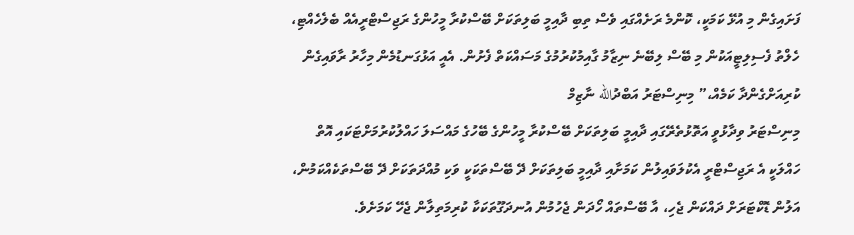ފަށައިގެން މި އުޅޭ ކަމަކީ، ކޮންމެ ރަށެއްގައި ވެސް ތިބި ދާއިމީ ބަލިތަކަށް ބޭސްކުރާ މީހުންގެ ރަޖިސްޓްރީއެއް ބެލެހެއްޓި، ހެލްތު ފެސިލިޓީއަކުން މި ބޭސް ލިބޭނެ ނިޒާމު ގާއިމުކުރުމުގެ މަސައްކަތް ފެށުން. އެއީ އަޅުގަނޑުމެން މިހާރު ރާވައިގެން ކުރިއަށްގެންދާ ކަމެއް،” މިނިސްޓަރު އަބްދުالله ނާޒިމް
މިނިސްޓަރު ވިދާޅުވީ އަތޮޅުތެރޭގައި ދާއިމީ ބަލިތަކަށް ބޭސްކުރާ މީހުންގެ ބޭހުގެ މައްސަލަ ހައްލުކުރުމަށްޓަކައި އޮތް ހައްލަކީ އެ ރަޖިސްޓްރީ އެކުލަވައިލުން ކަމަށާއި ދާއިމީ ބަލިތަކަށް ދޭ ބޭސްތަކަކީ ވަކި މުއްދަތަކަށް ދޭ ބޭސްތަކެއްކަމުން، އަލުން ޑޮކްޓަރަށް ދައްކަން ޖެހި، އާ ބޭސްތައް ހޯދަން ޖެހުމުން އުނދަގޫތަކަކާ ކުރިމަތިލާން ޖެހޭ ކަމަށެވެ.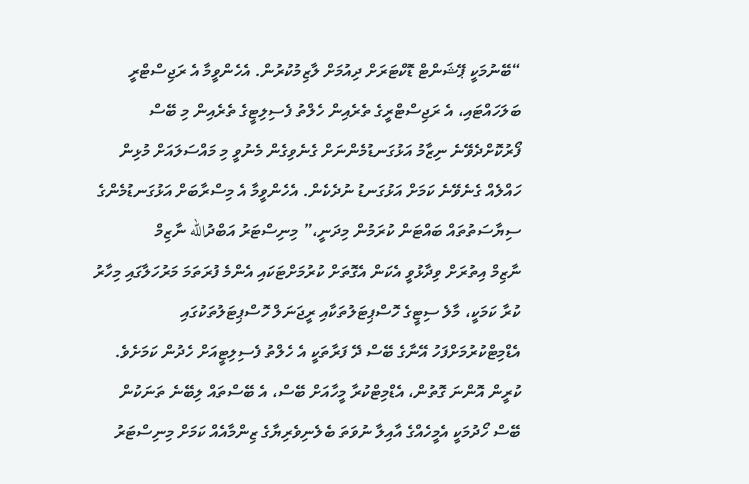“ބޭނުމަކީ ޕޭޝަންޓް ޑޮކްޓަރަށް ދިއުމަށް ލާޒިމުކުރުން. އެހެންވީމާ އެ ރަޖިސްޓްރީ ބަލަހައްޓައި، އެ ރަޖިސްޓްރީގެ ތެރެއިން ހެލްތު ފެސިލިޓީގެ ތެރެއިން މި ބޭސް ފޯރުކޮށްދެވޭނެ ނިޒާމު އަޅުގަނޑުމެންނަށް ގެނެވިގެން މެނުވީ މި މައްސަލައަށް މުޅިން ހައްލެއް ގެނެވޭނެ ކަމަށް އަޅުގަނޑު ނުދެކެން. އެހެންވީމާ އެ މިސްރާބަށް އަޅުގަނޑުމެންގެ ސިޔާސަތުތައް ބައްޓަން ކުރަމުން މިދަނީ،” މިނިސްޓަރު އަބްދުالله ނާޒިމް
ނާޒިމް އިތުރަށް ވިދާޅުވީ އެކަން އެގޮތަށް ކުރުމަށްޓަކައި އެންމެ ފުރަތަމަ މަރުހަލާގައި މިހާރު ކުރާ ކަމަކީ، މާލެ ސިޓީގެ ހޮސްޕިޓަލުތަކާއި ރީޖަނަލް ހޮސްޕިޓަލުތަކުގައި އެޑްމިޓްކުރުމަށްފަހު އޭނާގެ ބޭސް ދޭ ފަރާތަކީ އެ ހެލްތު ފެސިލިޓީއަށް ހެދުން ކަމަށެވެ. ކުރީން އޮންނަ ގޮތުން، އެޑްމިޓްކުރާ މީހާއަށް ބޭސް، އެ ބޭސްތައް ލިބޭނެ ތަނަކުން ބޭސް ހޯދުމަކީ އެމީހެއްގެ އާއިލާ ނުވަތަ ބެލެނިވެރިޔާގެ ޒިންމާއެއް ކަމަށް މިނިސްޓަރު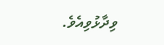ވިދާޅުވިއެވެ.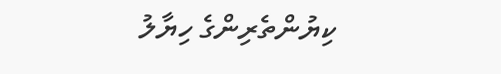ކިޔުންތެރިންގެ ހިޔާލު